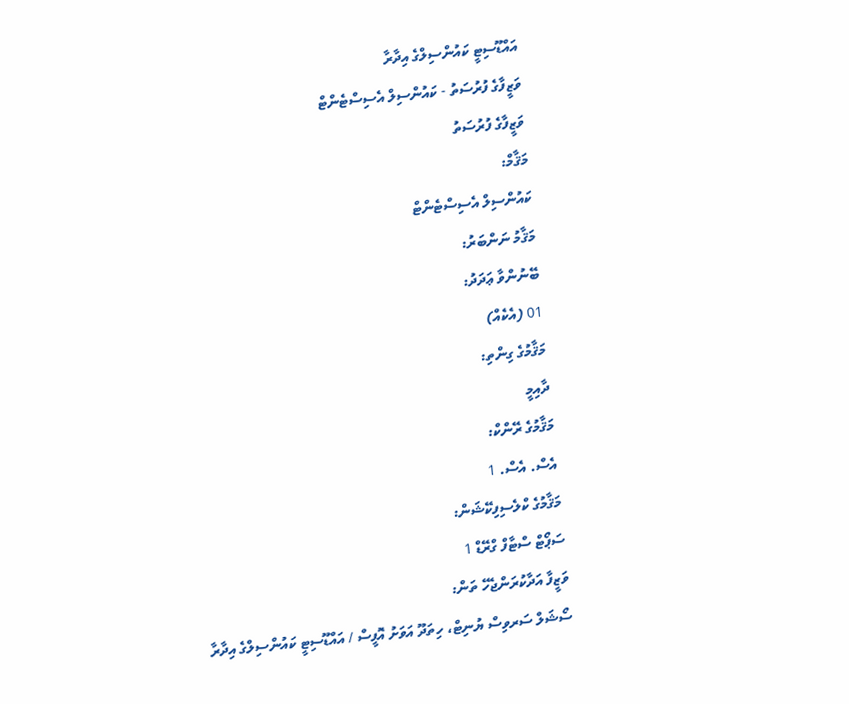އައްޑޫސިޓީ ކައުންސިލްގެ އިދާރާ
ވަޒީފާގެ ފުރުސަތު - ކައުންސިލް އެސިސްޓެންޓް
ވަޒީފާގެ ފުރުސަތު
މަޤާމް:
ކައުންސިލް އެސިސްޓެންޓް
މަޤާމު ނަންބަރު:
ބޭނުންވާ ޢަދަދު:
01 (އެކެއް)
މަޤާމުގެ ގިންތި:
ދާއިމީ
މަޤާމުގެ ރޭންކް:
އެސް. އެސް. 1
މަޤާމުގެ ކްލެސިފިކޭޝަން:
ސަޕޯޓް ސްޓާފް ގްރޭޑް 1
ވަޒީފާ އަދާކުރަންޖެހޭ ތަން:
ސޯޝަލް ސަރވިސް ޔުނިޓް، ހިތަދޫ އަވަށު އޮފީސް / އައްޑޫސިޓީ ކައުންސިލްގެ އިދާރާ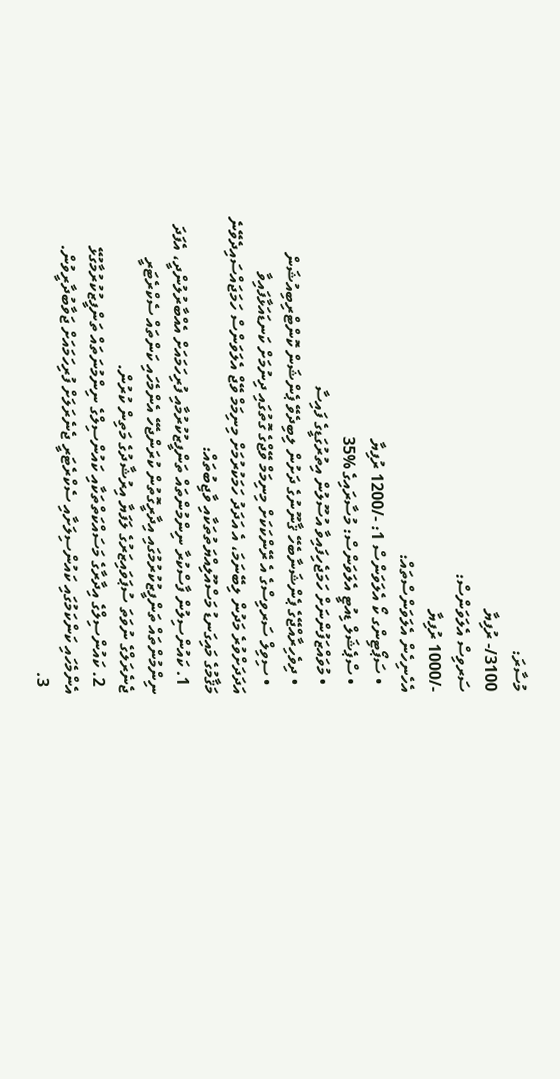މުސާރަ:
3100/- ރުފިޔާ
ސަރވިސް އެލަވަންސް:
-/1000 ރުފިޔާ
އެހެނިހެން އެލަވަންސްތައް:
  • ސަޕޯޓިންގ ކޯ އެލަވަންސް 1: -/1200 ރުފިޔާ
  • ސްޕެޝަލް ޑިއުޓީ އެލަވަންސް: މުސާރައިގެ %35
  • މުވައްޒަފުންނަށް ހަމަޖެހިފައިވާ އުސޫލުން އިތުރުގަޑީގެ ފައިސާ
  • ދިވެހިރާއްޖޭގެ ޕެންޝަނާބެހޭ ޤާނޫނުގެ ދަށުން ލިބިދެވޭ ޕެންޝަން ކޮންޓްރިބިއުޝަން
  • ސިވިލް ސަރވިސްގެ އެ ރޭންކަކަށް މިނިމަމް ވޭޖްގެ ގޮތުގައި ދިނުމަށް ކަނޑައަޅާފައިވާ އަދަދަށްވުރެ މަދުން ލިބޭނަމަ، އެ އަދަދު ހަމަކުރުމަށް މިނިމަމް ވޭޖް އެލަވަންސް ހަމަޖައްސައިދެވޭނެ
މަޤާމުގެ މައިގަނޑު މަސްއޫލިއްޔަތުތަކާއި ވާޖިބުތައް:
  1. ކައުންސިލުން ފާސްކުރާ ނިންމުންތައް ތަންފީޒުކުރުމާއި ފުރިހަމައަށް އެއްބާރުލުންދީ، އެފަދަ ނިންމުންތައް ތަންފީޒުކުރުމުގައި އިދާރީގޮތުން ކުރަންޖެހޭ އެންމެހައި ކަންތައް ސެކްރެޓަރީ ޖެނެރަލްގެ ނުވަތަ ސުޕަވައިޒަރުގެ ލަފަޔާ އިރުޝާދުގެ މަތިން ކުރުން.
  2. ކައުންސިލްގެ އިދާރާގެ މަސައްކަތްތަކާއި ކައުންސިލްގެ ނިންމުނަތައް ތަންފީޒުކުރުމާގުޅޭ އެންމެހައި ކަންކަމުގައި ކައުންސިލަށާއި ސެކްރެޓަރީ ޖެނެރަލަށް ފުރިހަމައަށް ޖަވާބުދާރީވުން.
  3.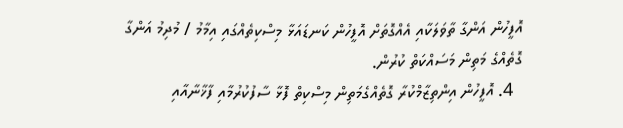އޮފީހުން އަންގާ ތާވަލަކާއި އެއްގޮތަށް އޮފީހުން ކަނޑައަޅާ މިސްކިތެއްގައި އިމާމު / މުދިމު އަންގާ ގޮތެއްގެ މަތިން މަސައްކަތް ކުރުން.
  4. އޮފީހުން އިންތިޒާމްކުރާ ގޮތެއްގެމަތިން މިސްކިތް ފޮޅާ ސާފުކުރުމާއި ފާޚާނާއާއި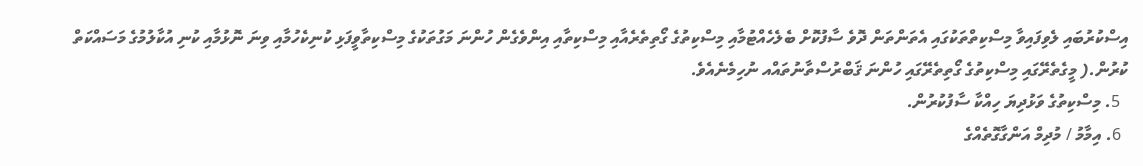އިސްކުރުބައި ލެވިފައިވާ މިސްކިތްތަކުގައި އެތަންތަން ދޮވެ ސާފުކޮށް ބެލެހެއްޓުމާއި މިސްކިތުގެ ގޯތިތެރެއާއި މިސްކިތާއި އިންވެގެން ހުންނަ މަގުތަކުގެ މިސްކިތާވީފަޅި ކުނިކެހުމާއި ވިނަ ނޮޅުމާއި ކުނި އުކާލުމުގެ މަސައްކަތް ކުރުން.( މީގެތެރޭގައި މިސްކިތުގެ ގޯތިތެރޭގައި ހުންނަ ޤަބްރުސްތާނުތައްއ ނުހިމެނެއެވެ.
  5. މިސްކިތުގެ ވަޅުދިޔަ ހިއްކާ ސާފުކުރުން.
  6. އިމާމު / މުދިމް އަންގާގޮތެއްގެ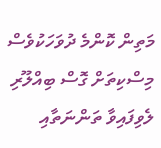މަތިން ކޮންމެ ދުވަހަކުވެސް މިސްކިތަށް ގޮސް ބިއްލޫރި ލެވިފައިވާ ތަންނަތާއި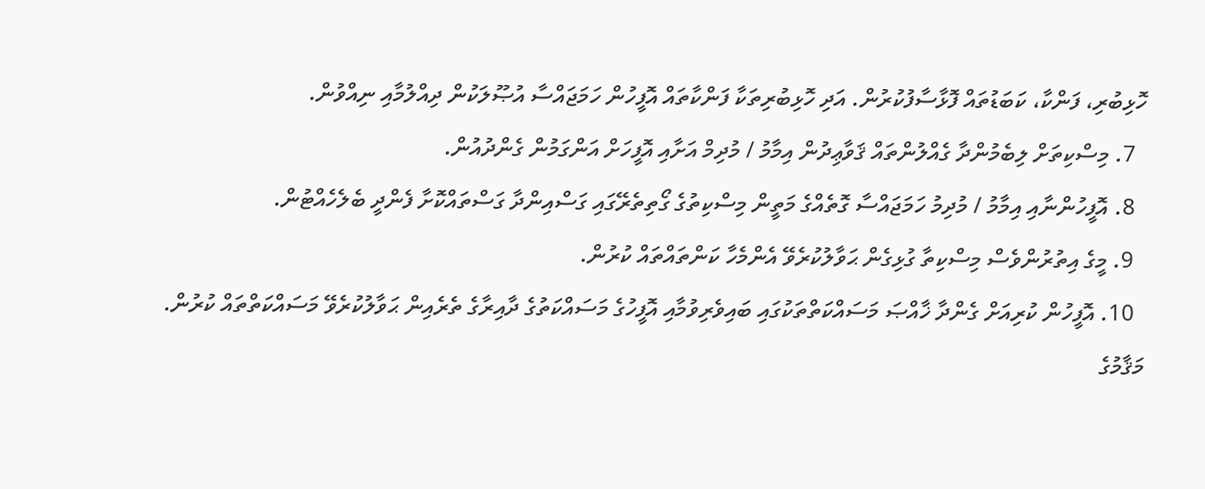ހޮޅިބުރި، ފަންކާ، ކަބަޑުތައް ފޮޅާސާފުކުރުން. އަދި ހޮޅިބުރިތަކާ ފަންކާތައް އޮފީހުން ހަމަޖައްސާ އުޞޫލަކުން ދިއްލުމާއި ނިއްވުން.
  7. މިސްކިތަށް ލިބެމުންދާ ގެއްލުންތައް ޤަވާޢިދުން އިމާމު / މުދިމް އަށާއި އޮފީހަށް އަންގަމުން ގެންދުއުން.
  8. އޮފީހުންނާއި އިމާމު / މުދިމު ހަމަޖައްސާ ގޮތެއްގެ މަތީން މިސްކިތުގެ ގޯތިތެރޭގައި ގަސްއިންދާ ގަސްތައްކޮށާ ފެންދީ ބެލެހެއްޓުން.
  9. މީގެ އިތުރުންވެސް މިސްކިތާ ގުޅިގެން ޙަވާލުކުރެވޭ އެންމެހާ ކަންތައްތައް ކުރުން.
  10. އޮފީހުން ކުރިއަށް ގެންދާ ޚާއްޞަ މަސައްކަތްތަކުގައި ބައިވެރިވުމާއި އޮފީހުގެ މަސައްކަތުގެ ދާއިރާގެ ތެރެއިން ޙަވާލުކުރެވޭ މަސައްކަތްތައް ކުރުން.
މަޤާމުގެ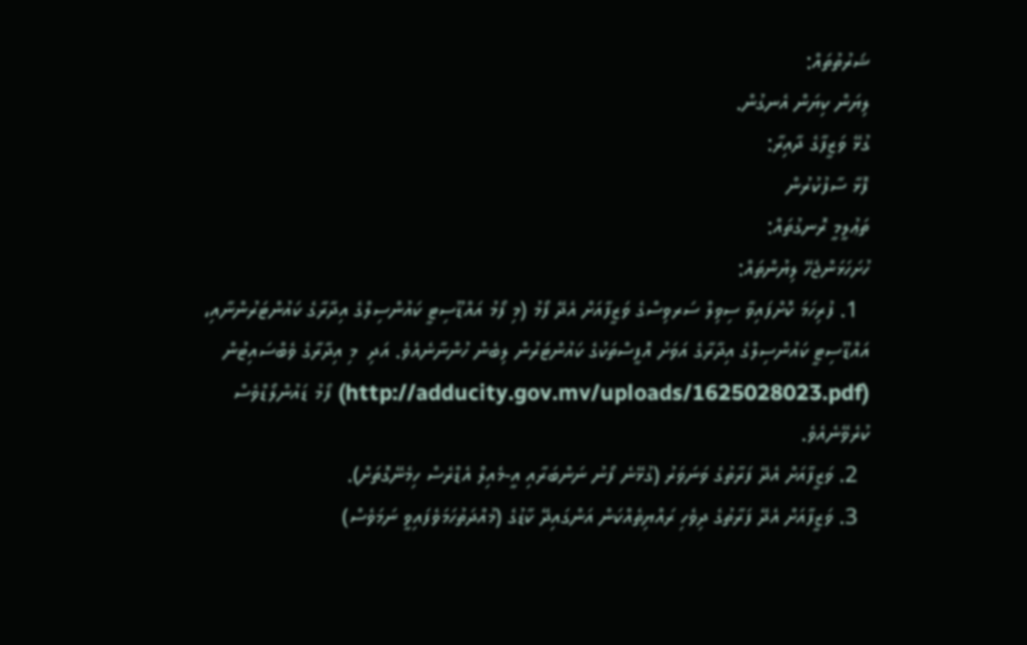ޝަރުތުތައް:
ލިޔަން ކިޔަން އެނގުން.
ގުޅޭ ވަޒީފާގެ ދާއިރާ:
ފޮޅާ ސާފުކުރުން
ތަޢުލީމީ ރޮނގުތައް:
ހުށަހަޅަންޖެހޭ ލިޔުންތައް:
  1. ފުރިހަމަ ކޮށްފައިވާ ސިވިލް ސަރވިސްގެ ވަޒީފާއަށް އެދޭ ފޯމު (މި ފޯމު އައްޑޫސިޓީ ކައުންސިލްގެ އިދާރާގެ ކައުންޓަރުންނާއި، އައްޑޫސިޓީ ކައުންސިލްގެ އިދާރާގެ އަވަށު އޮފީސްތަކުގެ ކައުންޓަރުން ލިބެން ހުންނާނެއެވެ. އަދި  މި އިދާރާގެ ވެބްސައިޓުން (http://adducity.gov.mv/uploads/1625028023.pdf) ފޯމު ޑައުންލޯޑްވެސް ކުރެވޭނެއެވެ.
  2. ވަޒީފާއަށް އެދޭ ފަރާތުގެ ވަނަވަރު (ގުޅޭނެ ފޯނު ނަންބަރާއި އީ-މެއިލް އެޑްރެސް ހިމެނޭގޮތަށް).
  3. ވަޒީފާއަށް އެދޭ ފަރާތުގެ ދިވެހި ރައްޔިތެއްކަން އަންގައިދޭ ކާޑުގެ (މުއްދަތުހަމަވެފައިވީ ނަމަވެސް)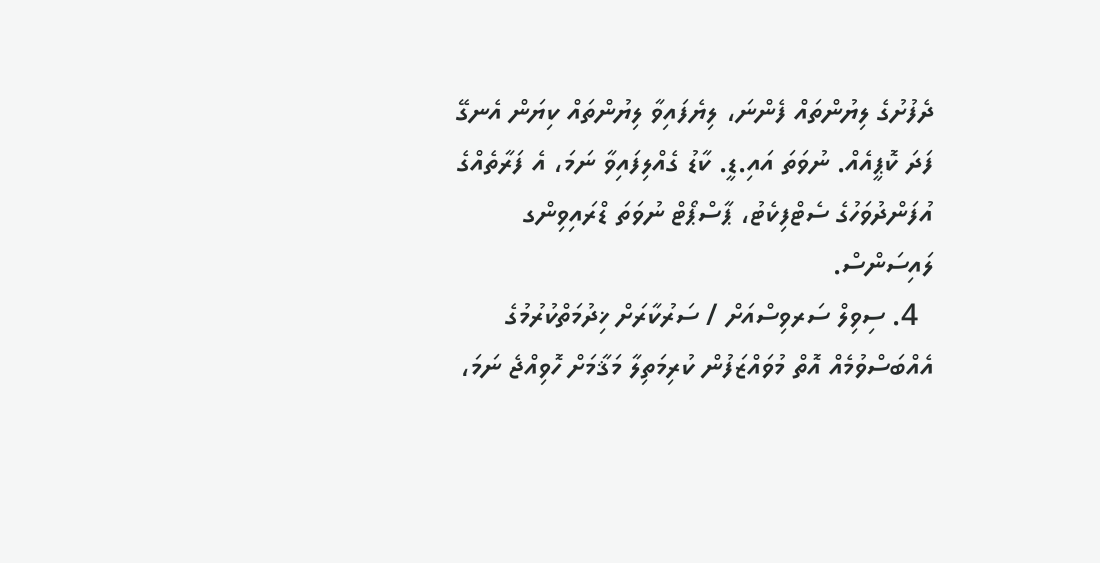ދެފުށުގެ ލިޔުންތައް ފެންނަ، ލިޔެފައިވާ ލިޔުންތައް ކިޔަން އެނގޭ ފަދަ ކޮޕީއެއް. ނުވަތަ އައި.ޑީ. ކާޑު ގެއްލިފައިވާ ނަމަ، އެ ފަރާތެއްގެ އުފަންދުވަހުގެ ސެޓްފިކެޓު، ޕާސްޕޯޓް ނުވަތަ ޑްރައިވިންގ ލައިސަންސް.
  4. ސިވިލް ސަރވިސްއަށް / ސަރުކާރަށް ޚިދުމަތްކުރުމުގެ އެއްބަސްވުމެއް އޮތް މުވައްޒަފުން ކުރިމަތިލާ މަޤާމަށް ހޮވިއްޖެ ނަމަ،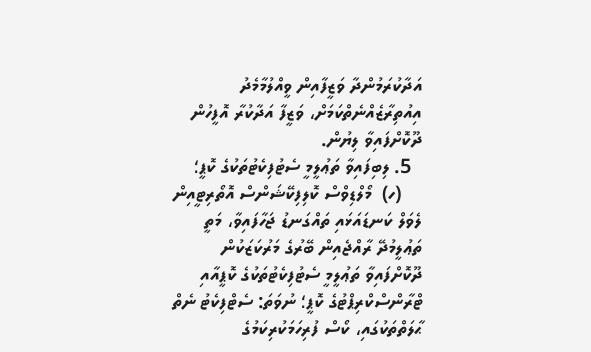އަދާކުރަމުންދާ ވަޒީފާއިން ވީއްލުމާމެދު އިއުތިރާޒެއްނެތްކަމަށް، ވަޒީފާ އަދާކުރާ އޮފީހުން ދޫކޮށްފައިވާ ލިޔުން.
  5. ލިބިފައިވާ ތަޢުލީމީ ސެޓުފިކެޓުތަކުގެ ކޮޕީ؛
    (ހ)  މޯލްޑިވްސް ކޮލިފިކޭޝަންސް އޮތޯރިޓީއިން ލެވަލް ކަނޑައަޅައި ތައްގަނޑު ޖަހާފައިވާ، މަތީ ތަޢުލީމުދޭ ރާއްޖެއިން ބޭރުގެ މަރުކަޒަކުން ދޫކޮށްފައިވާ ތަޢުލީމީ ސެޓުފިކެޓުތަކުގެ ކޮޕީއާއި ޓްރާންސްކްރިޕްޓުގެ ކޮޕީ؛ ނުވަތަ: ސެޓްފިކެޓު ނެތް ޙާލަތްތަކުގައި، ކޯސް ފުރިހަމަކުރިކަމުގެ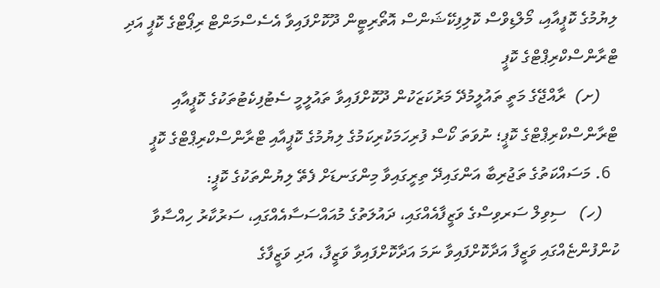ލިޔުމުގެ ކޮޕީއާއި، މޯލްޑިވްސް ކޮލިފިކޭޝަންސް އޮތޯރިޓީން ދޫކޮށްފައިވާ އެސެސްމަންޓް ރިޕޯޓްގެ ކޮޕީ އަދި ޓްރާންސްކްރިޕްޓްގެ ކޮޕީ
    (ށ)  ރާއްޖޭގެ މަތީ ތައުލީމުދޭ މަރުކަޒަކުން ދޫކޮށްފައިވާ ތައުލީމީ ސެޓުފިކެޓުތަކުގެ ކޮޕީއާއި ޓްރާންސްކްރިޕްޓްގެ ކޮޕީ؛ ނުވަތަ ކޯސް ފުރިހަމަކުރިކަމުގެ ލިޔުމުގެ ކޮޕީއާއި ޓްރާންސްކްރިޕްޓްގެ ކޮޕީ
  6. މަސައްކަތުގެ ތަޖުރިބާ އަންގައިދޭ ތިރީގައިވާ މިންގަނޑަށް ފެތޭ ލިޔުންތަކުގެ ކޮޕީ:
    (ހ)   ސިވިލް ސަރވިސްގެ ވަޒީފާއެއްގައި، ދައުލަތުގެ މުއައްސަސާއެއްގައި، ސަރުކާރު ހިއްސާވާ ކުންފުންޏެއްގައި ވަޒީފާ އަދާކޮށްފައިވާ ނަމަ އަދާކޮށްފައިވާ ވަޒީފާ، އަދި ވަޒީފާގެ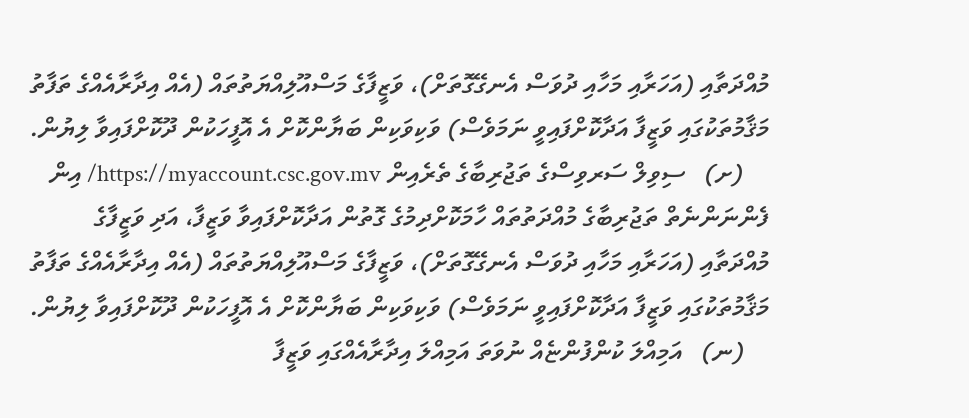މުއްދަތާއި (އަހަރާއި މަހާއި ދުވަސް އެނގޭގޮތަށް)، ވަޒީފާގެ މަސްއޫލިއްޔަތުތައް (އެއް އިދާރާއެއްގެ ތަފާތު މަޤާމުތަކުގައި ވަޒީފާ އަދާކޮށްފައިވީ ނަމަވެސް) ވަކިވަކިން ބަޔާންކޮށް އެ އޮފީހަކުން ދޫކޮށްފައިވާ ލިޔުން.
    (ށ)   ސިވިލް ސަރވިސްގެ ތަޖުރިބާގެ ތެރެއިން https://myaccount.csc.gov.mv/ އިން ފެންނަންނެތް ތަޖުރިބާގެ މުއްދަތުތައް ހާމަކޮށްދިމުގެ ގޮތުން އަދާކޮށްފައިވާ ވަޒީފާ، އަދި ވަޒީފާގެ މުއްދަތާއި (އަހަރާއި މަހާއި ދުވަސް އެނގޭގޮތަށް)، ވަޒީފާގެ މަސްއޫލިއްޔަތުތައް (އެއް އިދާރާއެއްގެ ތަފާތު މަޤާމުތަކުގައި ވަޒީފާ އަދާކޮށްފައިވީ ނަމަވެސް) ވަކިވަކިން ބަޔާންކޮށް އެ އޮފީހަކުން ދޫކޮށްފައިވާ ލިޔުން.
    (ނ)   އަމިއްލަ ކުންފުންޏެއް ނުވަތަ އަމިއްލަ އިދާރާއެއްގައި ވަޒީފާ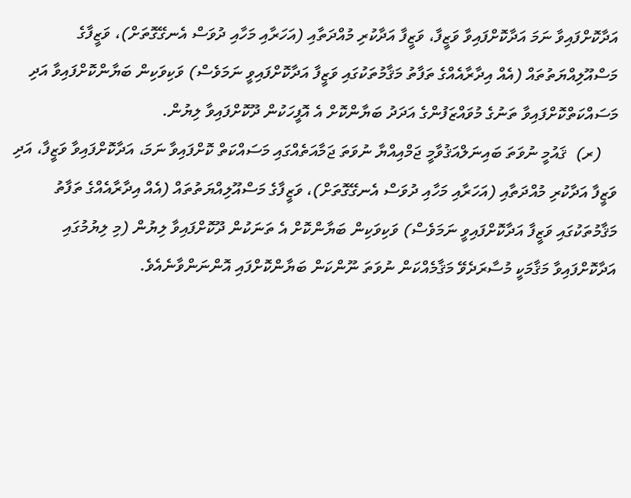އަދާކޮށްފައިވާ ނަމަ އަދާކޮށްފައިވާ ވަޒީފާ، ވަޒީފާ އަދާކުރި މުއްދަތާއި (އަހަރާއި މަހާއި ދުވަސް އެނގޭގޮތަށް)، ވަޒީފާގެ މަސްއޫލިއްޔަތުތައް (އެއް އިދާރާއެއްގެ ތަފާތު މަޤާމުތަކުގައި ވަޒީފާ އަދާކޮށްފައިވީ ނަމަވެސް) ވަކިވަކިން ބަޔާންކޮށްފައިވާ އަދި މަސައްކަތްކޮށްފައިވާ ތަނުގެ މުވައްޒަފުންގެ އަދަދު ބަޔާންކޮށް އެ އޮފީހަކުން ދޫކޮށްފައިވާ ލިޔުން.
    (ރ)  ޤައުމީ ނުވަތަ ބައިނަލްއަޤުވާމީ ޖަމްއިއްޔާ ނުވަތަ ޖަމާއަތެއްގައި މަސައްކަތް ކޮށްފައިވާ ނަމަ، އަދާކޮށްފައިވާ ވަޒީފާ، އަދި ވަޒީފާ އަދާކުރި މުއްދަތާއި (އަހަރާއި މަހާއި ދުވަސް އެނގޭގޮތަށް)، ވަޒީފާގެ މަސްއޫލިއްޔަތުތައް (އެއް އިދާރާއެއްގެ ތަފާތު މަޤާމުތަކުގައި ވަޒީފާ އަދާކޮށްފައިވީ ނަމަވެސް) ވަކިވަކިން ބަޔާންކޮށް އެ ތަނަކުން ދޫކޮށްފައިވާ ލިޔުން (މި ލިޔުމުގައި އަދާކޮށްފައިވާ މަޤާމަކީ މުސާރަދެވޭ މަޤާމެއްކަން ނުވަތަ ނޫންކަން ބަޔާންކޮށްފައި އޮންނަންވާނެއެވެ.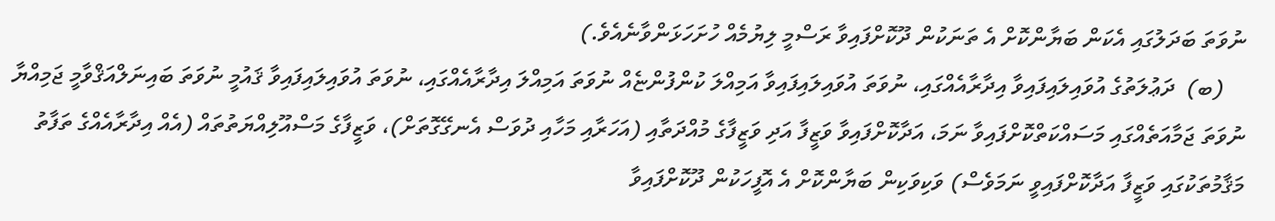ނުވަތަ ބަދަލުގައި އެކަން ބަޔާންކޮށް އެ ތަނަކުން ދޫކޮށްފައިވާ ރަސްމީ ލިޔުމެއް ހުށަހަޅަންވާނެއެވެ.)
    (ބ)  ދަޢުލަތުގެ އުވައިލައިފައިވާ އިދާރާއެއްގައި، ނުވަތަ އުވައިލައިފައިވާ އަމިއްލަ ކުންފުންޏެއް ނުވަތަ އަމިއްލަ އިދާރާއެއްގައި، ނުވަތަ އުވައިލައިފައިވާ ޤައުމީ ނުވަތަ ބައިނަލްއަޤްވާމީ ޖަމިއްޔާ ނުވަތަ ޖަމާއަތެއްގައި މަސައްކަތްކޮށްފައިވާ ނަމަ، އަދާކޮށްފައިވާ ވަޒީފާ އަދި ވަޒީފާގެ މުއްދަތާއި (އަހަރާއި މަހާއި ދުވަސް އެނގޭގޮތަށް)، ވަޒީފާގެ މަސްއޫލިއްޔަތުތައް (އެއް އިދާރާއެއްގެ ތަފާތު މަޤާމުތަކުގައި ވަޒީފާ އަދާކޮށްފައިވީ ނަމަވެސް) ވަކިވަކިން ބަޔާންކޮށް އެ އޮފީހަކުން ދޫކޮށްފައިވާ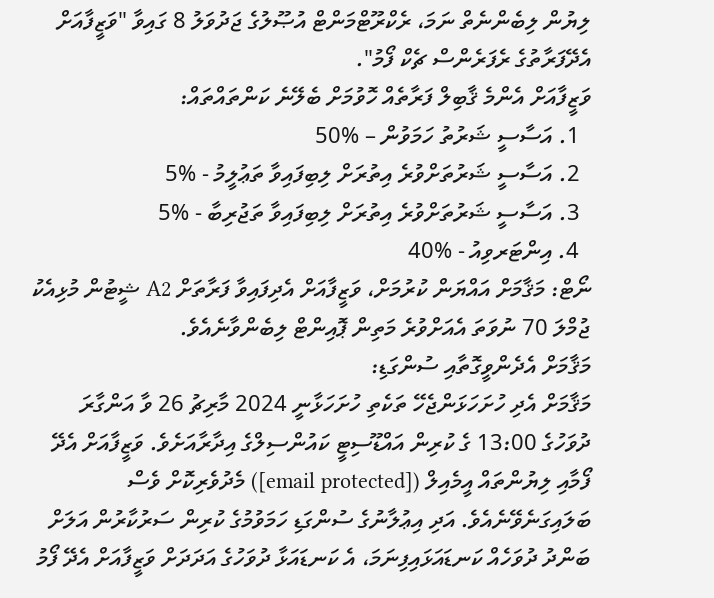ލިޔުން ލިބެންނެތް ނަމަ، ރެކްރޫޓްމަންޓް އުޞޫލުގެ ޖަދުވަލު 8 ގައިވާ "ވަޒީފާއަށް އެދޭފަރާތުގެ ރެފަރެންސް ޗެކް ފޯމު".
ވަޒީފާއަށް އެންމެ ޤާބިލް ފަރާތެއް ހޮވުމަށް ބެލޭނެ ކަންތައްތައް:
  1. އަސާސީ ޝަރުތު ހަމަވުން – %50
  2. އަސާސީ ޝަރުތަށްވުރެ އިތުރަށް ލިބިފައިވާ ތަޢުލީމު - %5
  3. އަސާސީ ޝަރުތަށްވުރެ އިތުރަށް ލިބިފައިވާ ތަޖުރިބާ - %5
  4. އިންޓަރވިއު - %40
ނޯޓް: މަޤާމަށް އައްޔަން ކުރުމަށް، ވަޒީފާއަށް އެދިފައިވާ ފަރާތަށް A2 ޝީޓުން މުޅިއެކު ޖުމްލަ 70 ނުވަތަ އެއަށްވުރެ މަތިން ޕޮއިންޓް ލިބެންވާނެއެވެ.
މަޤާމަށް އެދެންވީގޮތާއި ސުންގަޑި:
މަޤާމަށް އެދި ހުށަހަޅަންޖެހޭ ތަކެތި ހުށަހަޅާނީ 2024 މާރިޗު 26 ވާ އަންގާރަ ދުވަހުގެ 13:00 ގެ ކުރިން އައްޑޫސިޓީ ކައުންސިލްގެ އިދާރާއަށެވެ. ވަޒީފާއަށް އެދޭ ފޯމާއި ލިޔުންތައް އީމެއިލް ([email protected]) މެދުވެރިކޮށް ވެސް ބަލައިގަނެވޭނެއެވެ. އަދި އިޢުލާނުގެ ސުންގަޑި ހަމަވުމުގެ ކުރިން ސަރުކާރުން އަލަށް ބަންދު ދުވަހެއް ކަނޑައަޅައިފިނަމަ، އެ ކަނޑައަޅާ ދުވަހުގެ އަދަދަށް ވަޒީފާއަށް އެދޭ ފޯމު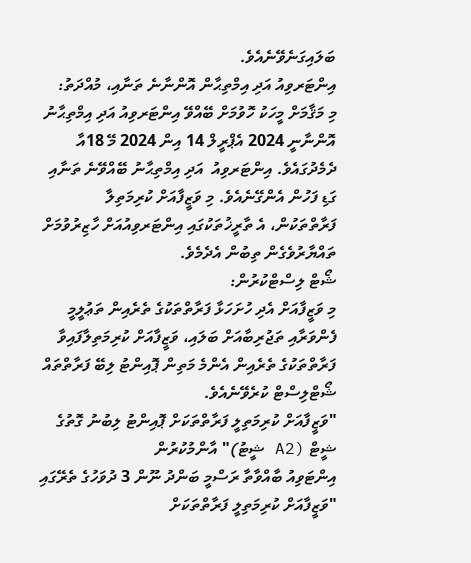ބަލައިގަނެވޭނެއެވެ.
އިންޓަރވިއު އަދި އިމްތިޙާން އޮންނާނެ ތަނާއި، މުއްދަތު:
މި މަޤާމަށް މީހަކު ހޮވުމަށް ބޭއްވޭ އިންޓަރވިއު އަދި އިމްތިޙާނު އޮންނާނީ 2024 އެޕްރީލް 14 އިން 2024 މޭ 18އާ ދެމެދުގައެވެ. އިންޓަރވިއު  އަދި އިމްތިޙާނު ބޭއްވޭނެ ތަނާއި ގަޑި ފަހުން އެންގޭނެއެވެ. މި ވަޒީފާއަށް ކުރިމަތިލާ ފަރާތްތަކުން، އެ ތާރީޚުތަކުގައި އިންޓަރވިއުއަށް ހާޒިރުވުމަށް ތައްޔާރުވެގެން ތިބުން އެދެމެވެ.
ޝޯޓް ލިސްޓްކުރުން:
މި ވަޒީފާއަށް އެދި ހުށަހަޅާ ފަރާތްތަކުގެ ތެރެއިން ތަޢުލީމީ ފެންވަރާއި ތަޖުރިބާއަށް ބަލައި، ވަޒީފާއަށް ކުރިމަތިލާފައިވާ ފަރާތްތަކުގެ ތެރެއިން އެންމެ މަތިން ޕޮއިންޓު ލިބޭ ފަރާތްތައް ޝޯޓްލިސްޓް ކުރެވޭނެއެވެ.
"ވަޒީފާއަށް ކުރިމަތިލީ ފަރާތްތަކަށް ޕޮއިންޓު ލިބުނު ގޮތުގެ ޝީޓް (A2 ޝީޓު)" އާންމުކުރުން
އިންޓަވިއު ބާއްވާތާ ރަސްމީ ބަންދު ނޫން 3 ދުވަހުގެ ތެރޭގައި "ވަޒީފާއަށް ކުރިމަތިލީ ފަރާތްތަކަށް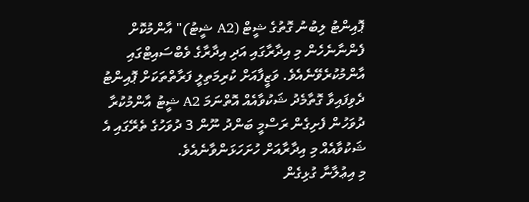ޕޮއިންޓު ލިބުނު ގޮތުގެ ޝީޓް (A2 ޝީޓު)" އާންމުކޮށް ފެންނާނެހެން މި އިދާރާގައި އަދި އިދާރާގެ ވެބްސައިޓްގައި އާންމުކުރެވޭނެއެވެ. ވަޒީފާއަށް ކުރިމަތިލީ ފަރާތްތަކަށް ޕޮއިންޓު ދެވިފައިވާ ގޮތާމެދު ޝަކުވާއެއް އޮތްނަމަ A2 ޝީޓު އާންމުކުރާ ދުވަހުން ފެށިގެން ރަސްމީ ބަންދު ނޫން 3 ދުވަހުގެ ތެރޭގައި އެ ޝަކުވާއެއް މި އިދާރާއަށް ހުށަހަޅަންވާނެއެވެ.
މި އިޢުލާނާ ގުޅިގެން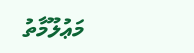މަޢުލޫމާތު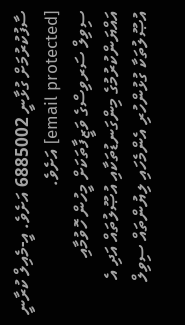ސާފުކުރުމަށް ގުޅާނީ 6885002 އަށެވެ. އީ-މެއިލް ކުރާނީ [email protected] އަށެވެ.
ސިވިލް ސަރވިސްގެ ވަޒީފާތަކަށް މީހުން ހޮވުމާއި އައްޔަންކުރުމުގެ މިންގަނޑުތަކާއި އުޞޫލުތައް އަދި އެ އުޞޫލުތަކާ ގުޅުންހުރި އެންމެހައި ލިޔުންތައް ސިވިލް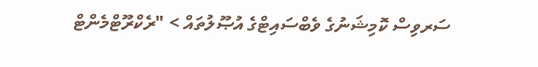ސަރވިސް ކޮމިޝަނުގެ ވެބްސައިޓްގެ އުޞޫލުތައް > "ރެކްރޫޓްމެންޓް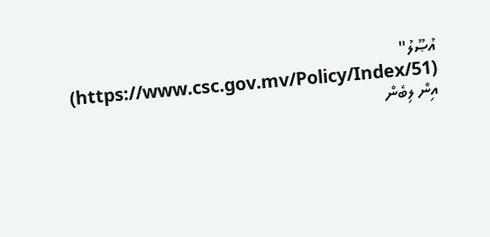އުޞޫލު" (https://www.csc.gov.mv/Policy/Index/51) އިން ލިބެން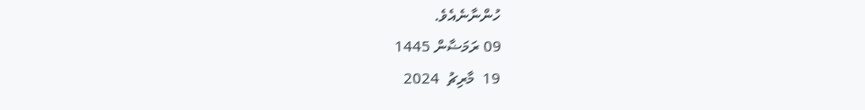ހުންނާނެއެވެ.
09 ރަމަޟާން 1445
19  މާރިޗު  2024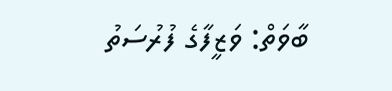ބާވަތް: ވަޒީފާގެ ފުރުސަތު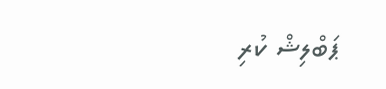ޕަބްލިޝް ކުރި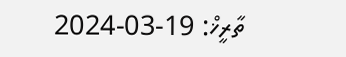ތާރީޚް: 19-03-2024